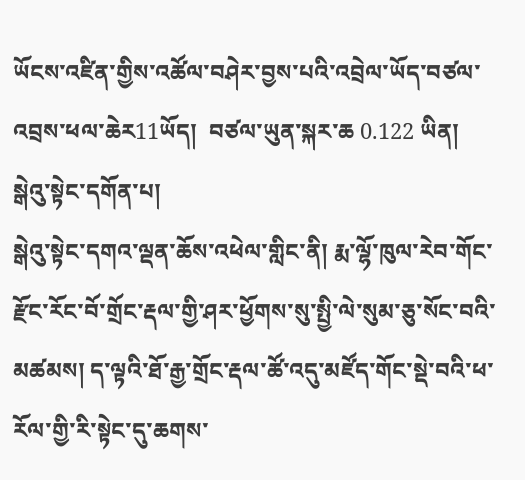ཡོངས་འཛིན་གྱིས་འཚོལ་བཤེར་བྱས་པའི་འབྲེལ་ཡོད་བཙལ་འབྲས་ཕལ་ཆེར11ཡོད།  བཙལ་ཡུན་སྐར་ཆ 0.122 ཡིན།
སྒེའུ་སྟེང་དགོན་པ།
སྒེའུ་སྟེང་དགའ་ལྡན་ཆོས་འཕེལ་གླིང་ནི། རྨ་ལྷོ་ཁུལ་རེབ་གོང་རྫོང་རོང་བོ་གྲོང་རྡལ་གྱི་ཤར་ཕྱོགས་སུ་སྤྱི་ལེ་སུམ་ཅུ་སོང་བའི་མཚམས། ད་ལྟའི་ཐོ་རྒྱ་གྲོང་རྡལ་ཚོ་འདུ་མཛོད་གོང་སྡེ་བའི་ཕ་རོལ་གྱི་རི་སྟེང་དུ་ཆགས་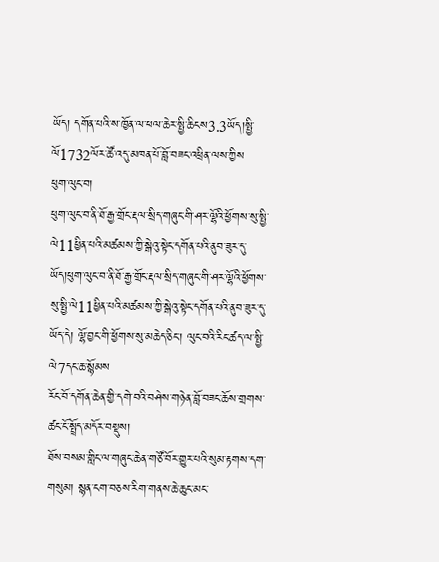ཡོད། དགོན་པའི་ས་ཁྱོན་ལ་ཕལ་ཆེར་སྤྱི་ཆིངས3.3ཡོད།སྤྱི་ལོ1732ལོར་ཚོ་འདུ་མཁན་པོ་བློ་བཟང་འཕྲིན་ལས་ཀྱིས
ཕུག་ལུང་བ།
ཕུག་ལུང་བ་ནི་ཐོ་རྒྱ་གྲོང་རྡལ་སྲིད་གཞུང་གི་ཤར་ལྷོའི་ཕྱོགས་སུ་སྤྱི་ལེ11ཕྱིན་པའི་མཚམས་ཀྱི་སྒེའུ་སྟེང་དགོན་པའི་ནུབ་ཟུར་དུ་ཡོད།ཕུག་ལུང་བ་ནི་ཐོ་རྒྱ་གྲོང་རྡལ་སྲིད་གཞུང་གི་ཤར་ལྷོའི་ཕྱོགས་སུ་སྤྱི་ལེ11ཕྱིན་པའི་མཚམས་ཀྱི་སྒེའུ་སྟེང་དགོན་པའི་ནུབ་ཟུར་དུ་ཡོད་དེ། ལྷོ་བྱང་གི་ཕྱོགས་སུ་མཆེད་ཅིང་། ལུང་བའི་རིང་ཚད་ལ་སྤྱི་ལེ7དང་ཆ་སྙོམས
རོང་བོ་དགོན་ཆེན་གྱི་དགེ་བའི་བཤེས་གཉེན་བློ་བཟང་ཆོས་གྲགས་ཚང་ངོ་སྤྲོད་མདོར་བསྡུས།
ཐོས་བསམ་གླིང་ལ་གཞུང་ཆེན་གཙོ་བོར་གྱུར་པའི་སུམ་རྟགས་དག་གསུམ། སྙན་ངག་བཅས་རིག་གནས་ཆེ་ཆུང་མང་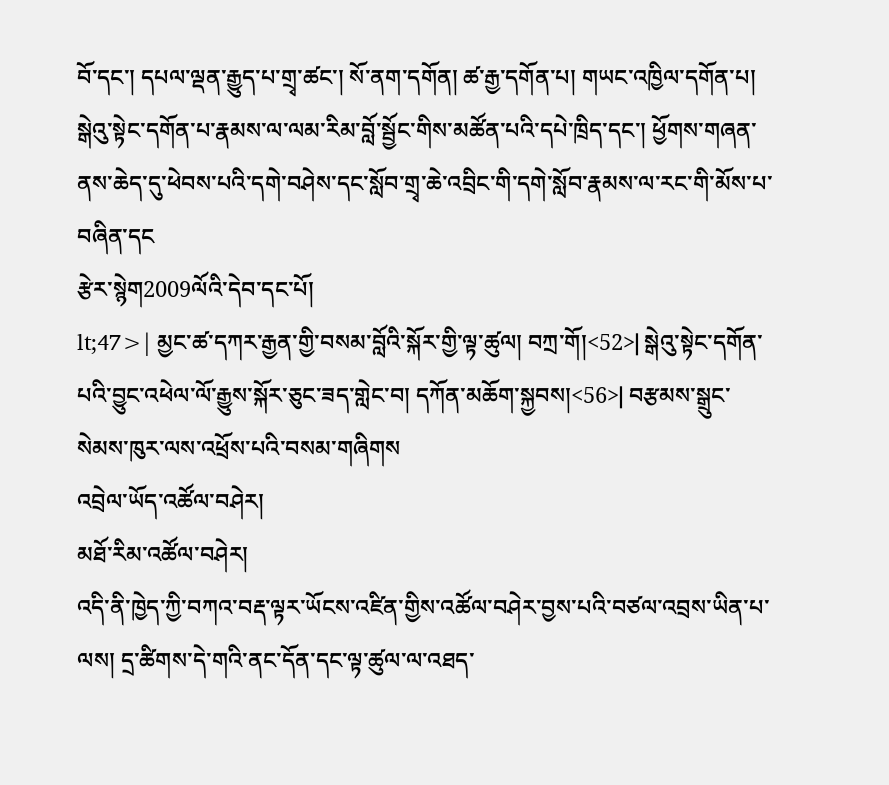བོ་དང་། དཔལ་ལྡན་རྒྱུད་པ་གྲྭ་ཚང་། སོ་ནག་དགོན། ཚ་རྒྱ་དགོན་པ། གཡང་འཁྱིལ་དགོན་པ། སྒེའུ་སྟེང་དགོན་པ་རྣམས་ལ་ལམ་རིམ་བློ་སྦྱོང་གིས་མཚོན་པའི་དཔེ་ཁྲིད་དང་། ཕྱོགས་གཞན་ནས་ཆེད་དུ་ཕེབས་པའི་དགེ་བཤེས་དང་སློབ་གྲྭ་ཆེ་འབྲིང་གི་དགེ་སློབ་རྣམས་ལ་རང་གི་མོས་པ་བཞིན་དང
རྩེར་སྙེག2009ལོའི་དེབ་དང་པོ།
lt;47>| མྱང་ཚ་དཀར་རྒྱན་གྱི་བསམ་བློའི་སྐོར་གྱི་ལྟ་ཚུལ། བཀྲ་གོ།<52>| སྒེའུ་སྟེང་དགོན་པའི་བྱུང་འཕེལ་ལོ་རྒྱུས་སྐོར་ཅུང་ཟད་གླེང་བ། དཀོན་མཆོག་སྐྱབས།<56>| བརྩམས་སྒྲུང་སེམས་ཁུར་ལས་འཕྲོས་པའི་བསམ་གཞིགས
འབྲེལ་ཡོད་འཚོལ་བཤེར།
མཐོ་རིམ་འཚོལ་བཤེར།
འདི་ནི་ཁྱེད་ཀྱི་བཀའ་བརྡ་ལྟར་ཡོངས་འཛིན་གྱིས་འཚོལ་བཤེར་བྱས་པའི་བཙལ་འབྲས་ཡིན་པ་ལས། དྲ་ཚིགས་དེ་གའི་ནང་དོན་དང་ལྟ་ཚུལ་ལ་འཐད་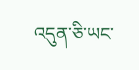འདུན་ཅི་ཡང་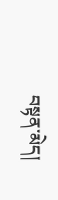བསྟན་མེད།